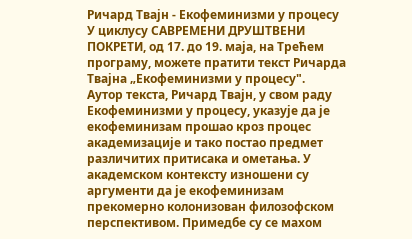Ричард Твајн - Екофеминизми у процесу
У циклусу САВРЕМЕНИ ДРУШТВЕНИ ПОКРЕТИ, од 17. до 19. маја, на Трећем програму, можете пратити текст Ричарда Твајна „Екофеминизми у процесу".
Аутор текста, Ричард Твајн, у свом раду Екофеминизми у процесу, указује да је екофеминизам прошао кроз процес академизације и тако постао предмет различитих притисака и ометања. У академском контексту изношени су аргументи да је екофеминизам прекомерно колонизован филозофском перспективом. Примедбе су се махом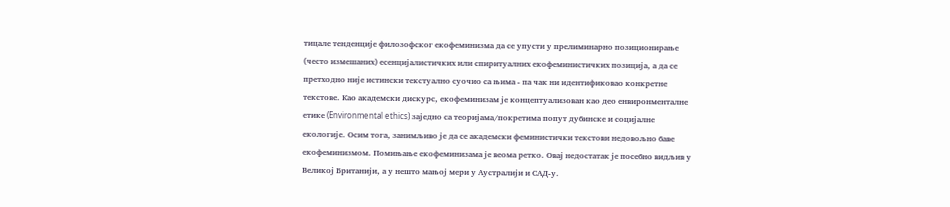тицале тенденције филозофског екофеминизма да се упусти у прелиминарно позиционирање (често измешаних) есенцијалистичких или спиритуалних екофеминистичких позиција, а да се претходно није истински текстуално суочио са њима - па чак ни идентификовао конкретне текстове. Као академски дискурс, екофеминизам је концептуализован као део енвиронменталне етике (Environmental ethics) заједно са теоријама/покретима попут дубинске и социјалне екологије. Осим тога, занимљиво је да се академски феминистички текстови недовољно баве екофеминизмом. Помињање екофеминизама је веома ретко. Овај недостатак је посебно видљив у Великој Британији, а у нешто мањој мери у Аустралији и САД-у.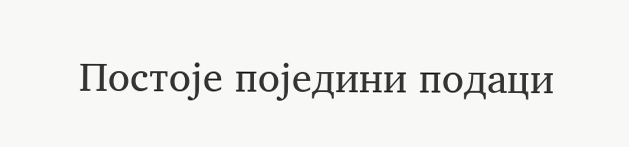Постоје поједини подаци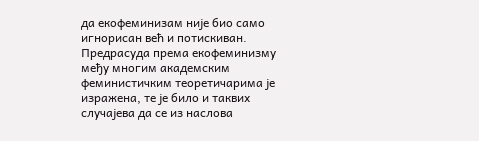да екофеминизам није био само игнорисан већ и потискиван. Предрасуда према екофеминизму међу многим академским феминистичким теоретичарима је изражена, те је било и таквих случајева да се из наслова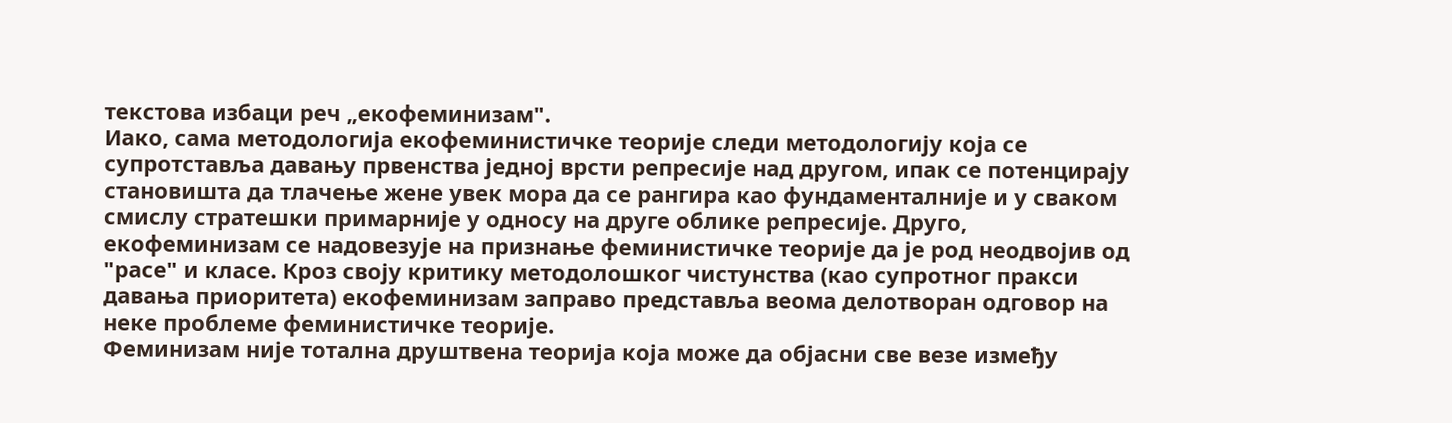текстова избаци реч „екофеминизам".
Иако, сама методологија екофеминистичке теорије следи методологију која се супротставља давању првенства једној врсти репресије над другом, ипак се потенцирају становишта да тлачење жене увек мора да се рангира као фундаменталније и у сваком смислу стратешки примарније у односу на друге облике репресије. Друго, екофеминизам се надовезује на признање феминистичке теорије да је род неодвојив од "расе" и класе. Кроз своју критику методолошког чистунства (као супротног пракси давања приоритета) екофеминизам заправо представља веома делотворан одговор на неке проблеме феминистичке теорије.
Феминизам није тотална друштвена теорија која може да објасни све везе између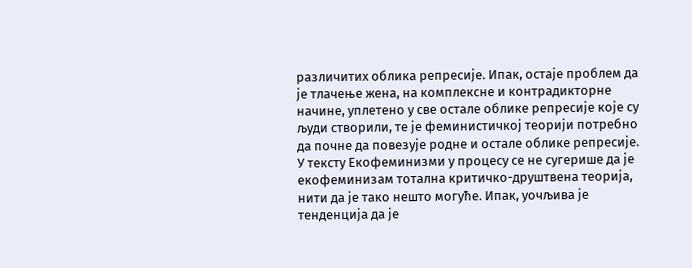различитих облика репресије. Ипак, остаје проблем да је тлачење жена, на комплексне и контрадикторне начине, уплетено у све остале облике репресије које су људи створили, те је феминистичкој теорији потребно да почне да повезује родне и остале облике репресије.
У тексту Екофеминизми у процесу се не сугерише да је екофеминизам тотална критичко-друштвена теорија, нити да је тако нешто могуће. Ипак, уочљива је тенденција да је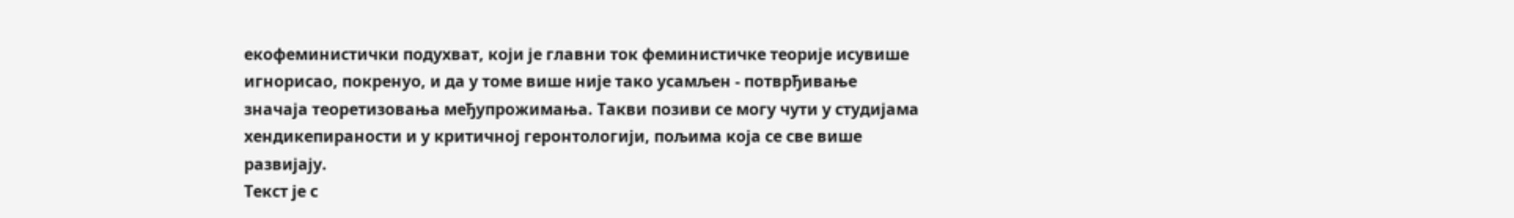екофеминистички подухват, који је главни ток феминистичке теорије исувише игнорисао, покренуо, и да у томе више није тако усамљен - потврђивање значаја теоретизовања међупрожимања. Такви позиви се могу чути у студијама хендикепираности и у критичној геронтологији, пољима која се све више развијају.
Текст је с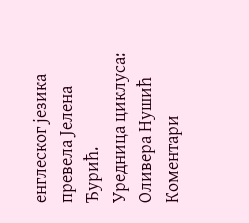енглеског језика превела Јелена Ђурић.
Уредница циклуса: Оливера Нушић
Коментари